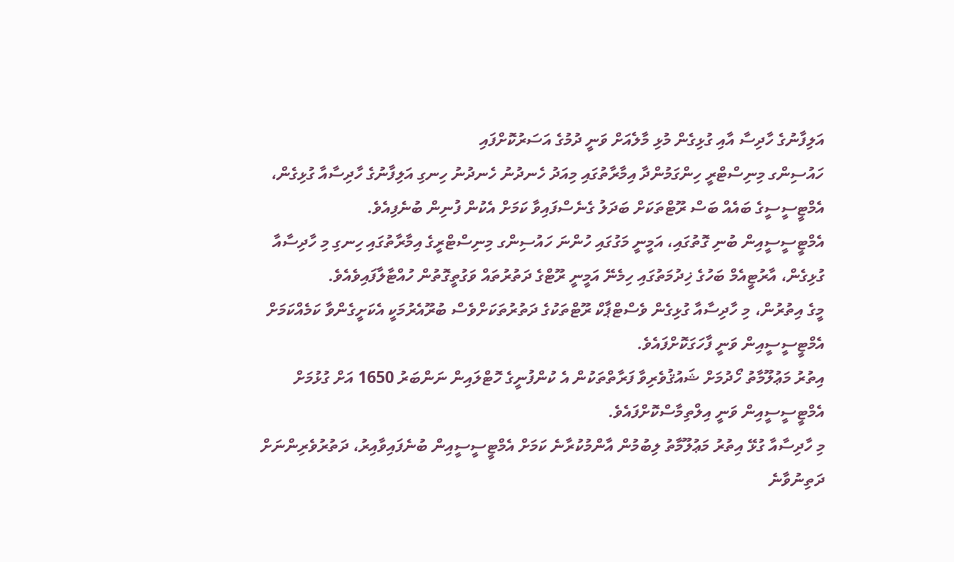އަލިފާނުގެ ހާދިސާ އާއި ގުޅިގެން މުޅި މާލެއަށް ވަނީ ދުމުގެ އަސަރުކޮށްފައި
ހައުސިންގ މިނިސްޓްރީ ހިންގަމުންދާ އިމާރާތުގައި މިއަދު ހެނދުނު ހެނދުނު ހިނގި އަލިފާނުގެ ހާދިސާއާ ގުޅިގެން، އެމްޓީސީސީގެ ބައެއް ބަސް ރޫޓްތަކަށް ބަދަލު ގެނެސްފައިވާ ކަމަށް އެކުން ފުނިން ބުނެފިއެވެ.
އެމްޓީސީސީއިން ބުނި ގޮތުގައި، އަމީނީ މަގުގައި ހުންނަ ހައުސިންގ މިނިސްޓްރީގެ އިމާރާތުގައި ހިނގި މި ހާދިސާއާ ގުޅިގެން، އާރުޓީއެމް ބަހުގެ ޚިދުމަތުގައި ހިމެނޭ އަމީނީ ރޫޓްގެ ދަތުރުތައް ވަގުތީގޮތުން ހުއްޓާލާފައިވެއެވެ.
މީގެ އިތުރުން، މި ހާދިސާއާ ގުޅިގެން ވެސްޓްޕާކް ރޫޓްތަކުގެ ދަތުރުތަކަށްވެސް ބުރޫއެރުމަކީ އެކަށީގެންވާ ކަމެއްކަމަށް އެމްޓީސީސީއިން ވަނީ ފާހަގަކޮށްފައެވެ.
އިތުރު މަޢުލޫމާތު ހޯދުމަށް ޝައުޤުވެރިވާ ފަރާތްތަކުން އެ ކުންފުނީގެ ހޮޓްލައިން ނަންބަރު 1650 އަށް ގުޅުމަށް އެމްޓީސީސީއިން ވަނީ އިލްތިމާސްކޮށްފައެވެ.
މި ހާދިސާއާ ގުޅޭ އިތުރު މަޢުލޫމާތު ލިބުމުން އާންމުކުރާނެ ކަމަށް އެމްޓީސީސީއިން ބުނެފައިވާއިރު، ދަތުރުވެރިންނަށް ދަތިނުވާނެ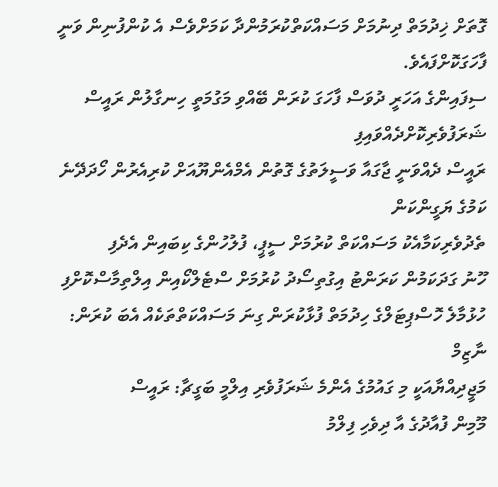ގޮތަށް ޚިދުމަތް ދިނުމަށް މަސައްކަތްކުރަމުންދާ ކަމަށްވެސް އެ ކުންފުނިން ވަނީ ފާހަގަކޮށްފައެވެ.
ސިފައިންގެ އަހަރީ ދުވަސް ފާހަގަ ކުރަން ބޭއްވި މަގުމަތީ ހިނގާލުން ރައީސް ޝަރަފުވެރިކޮށްދެއްވައިފި
ރައީސް ދެއްވަނީ ޖާގައާ ވަސީލަތުގެ ގޮތުން އެމްއެންޔޫއަށް ކުރިއެރުން ހޯދަދޭނެ ކަމުގެ ޔަގީންކަން
ތެދުވެރިކަމާއެކު މަސައްކަތް ކުރުމަށް ސީޕީ، ފުލުހުންގެ ކިބައިން އެދެފި
ހޫނު ގަދަކަމުން ކަރަންޓު އިގުތިސޯދު ކުރުމަށް ސްޓެލްކޯއިން އިލްތިމާސްކޮށްފި
ހުޅުމާލެ ހޮސްޕިޓަލްގެ ހިދުމަތް ފުޅާކުރަން ގިނަ މަސައްކަތްތަކެއް އެބަ ކުރަން: ނާޒިމް
މަޖީދިއްޔާއަކީ މި ގައުމުގެ އެންމެ ޝަރަފުވެރި އިލްމީ ބަގީޗާ: ރައީސް
މޫމިން ފުއާދުގެ އާ ދިވެހި ފިލްމު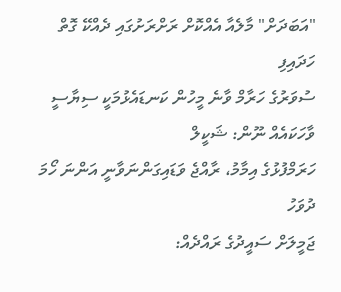"އަބަދަށް" މާލެއާ އެއްކޮށް ރަށްރަށުގައި ދެއްކޭ ގޮތް ހަދައިފި
ސުވަރުގެ ހަރާމް ވާނެ މީހުން ކަނޑައެޅުމަކީ ސިޔާސީ ވާހަކައެއް ނޫން: ޝަކީލް
ހަރަމްފުޅުގެ އިމާމު، ރާއްޖެ ވަޑައިގަންނަވާނީ އަންނަ ހޯމަ ދުވަހު
ޖަމީލަށް ސައީދުގެ ރައްދެއް: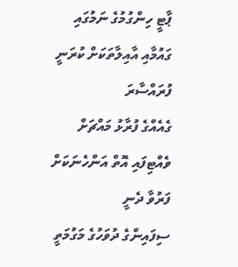ޕާޓީ ހިންގުމުގެ ނަމުގައި ގައުމާއި އާއިލާތަކަށް ކުރަނީ ފުރައްސާރަ
ގެއެއްގެ ފުރާޅު މައްޗަށް ވެއްޓިފައި އޮތް އަންހެނަކަށް ފަރުވާ ދެނީ
ސިފައިންގެ ދުވަހުގެ މަގުމަތީ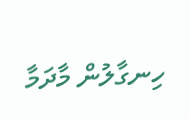ހިނގާލުން މާދަމާ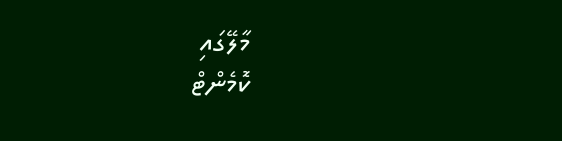މާލޭގައި
ކޮމެންޓް